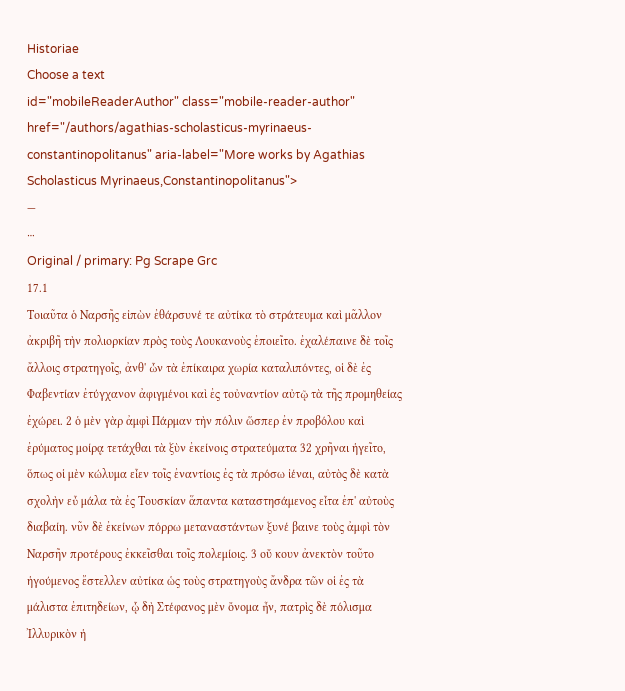Historiae
Choose a text
id="mobileReaderAuthor" class="mobile-reader-author" href="/authors/agathias-scholasticus-myrinaeus-constantinopolitanus" aria-label="More works by Agathias Scholasticus Myrinaeus,Constantinopolitanus">
—
⋯
Original / primary: Pg Scrape Grc
17.1
Τοιαῦτα ὁ Ναρσῆς εἰπὼν ἐθάρσυνέ τε αὐτίκα τὸ στράτευμα καὶ μᾶλλον ἀκριβῆ τὴν πολιορκίαν πρὸς τοὺς Λουκανοὺς ἐποιεῖτο. ἐχαλέπαινε δὲ τοῖς ἄλλοις στρατηγοῖς, ἀνθ' ὧν τὰ ἐπίκαιρα χωρία καταλιπόντες, οἱ δὲ ἐς Φαβεντίαν ἐτύγχανον ἀφιγμένοι καὶ ἐς τοὐναντίον αὐτῷ τὰ τῆς προμηθείας ἐχώρει. 2 ὁ μὲν γὰρ ἀμφὶ Πάρμαν τὴν πόλιν ὥσπερ ἐν προβόλου καὶ ἐρύματος μοίρᾳ τετάχθαι τὰ ξὺν ἐκείνοις στρατεύματα 32 χρῆναι ἡγεῖτο, ὅπως οἱ μὲν κώλυμα εἶεν τοῖς ἐναντίοις ἐς τὰ πρόσω ἰέναι, αὐτὸς δὲ κατὰ σχολὴν εὖ μάλα τὰ ἐς Τουσκίαν ἅπαντα καταστησάμενος εἶτα ἐπ' αὐτοὺς διαβαίη. νῦν δὲ ἐκείνων πόρρω μεταναστάντων ξυνέ βαινε τοὺς ἀμφὶ τὸν Ναρσῆν προτέρους ἐκκεῖσθαι τοῖς πολεμίοις. 3 οὔ κουν ἀνεκτὸν τοῦτο ἡγούμενος ἔστελλεν αὐτίκα ὡς τοὺς στρατηγοὺς ἄνδρα τῶν οἱ ἐς τὰ μάλιστα ἐπιτηδείων, ᾧ δὴ Στέφανος μὲν ὄνομα ἦν, πατρὶς δὲ πόλισμα Ἰλλυρικὸν ἡ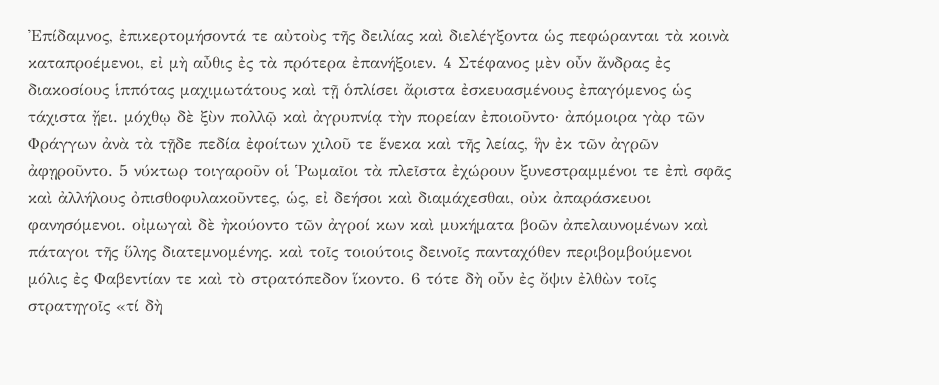Ἐπίδαμνος, ἐπικερτομήσοντά τε αὐτοὺς τῆς δειλίας καὶ διελέγξοντα ὡς πεφώρανται τὰ κοινὰ καταπροέμενοι, εἰ μὴ αὖθις ἐς τὰ πρότερα ἐπανήξοιεν. 4 Στέφανος μὲν οὖν ἄνδρας ἐς διακοσίους ἱππότας μαχιμωτάτους καὶ τῇ ὁπλίσει ἄριστα ἐσκευασμένους ἐπαγόμενος ὡς τάχιστα ᾔει. μόχθῳ δὲ ξὺν πολλῷ καὶ ἀγρυπνίᾳ τὴν πορείαν ἐποιοῦντο· ἀπόμοιρα γὰρ τῶν Φράγγων ἀνὰ τὰ τῇδε πεδία ἐφοίτων χιλοῦ τε ἕνεκα καὶ τῆς λείας, ἣν ἐκ τῶν ἀγρῶν ἀφῃροῦντο. 5 νύκτωρ τοιγαροῦν οἱ Ῥωμαῖοι τὰ πλεῖστα ἐχώρουν ξυνεστραμμένοι τε ἐπὶ σφᾶς καὶ ἀλλήλους ὀπισθοφυλακοῦντες, ὡς, εἰ δεήσοι καὶ διαμάχεσθαι, οὐκ ἀπαράσκευοι φανησόμενοι. οἰμωγαὶ δὲ ἠκούοντο τῶν ἀγροί κων καὶ μυκήματα βοῶν ἀπελαυνομένων καὶ πάταγοι τῆς ὕλης διατεμνομένης. καὶ τοῖς τοιούτοις δεινοῖς πανταχόθεν περιβομβούμενοι μόλις ἐς Φαβεντίαν τε καὶ τὸ στρατόπεδον ἵκοντο. 6 τότε δὴ οὖν ἐς ὄψιν ἐλθὼν τοῖς στρατηγοῖς «τί δὴ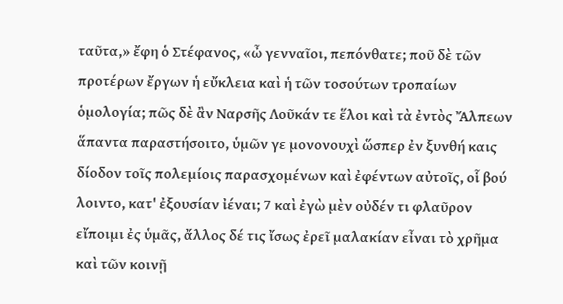ταῦτα,» ἔφη ὁ Στέφανος, «ὦ γενναῖοι, πεπόνθατε; ποῦ δὲ τῶν προτέρων ἔργων ἡ εὔκλεια καὶ ἡ τῶν τοσούτων τροπαίων ὁμολογία; πῶς δὲ ἂν Ναρσῆς Λοῦκάν τε ἕλοι καὶ τὰ ἐντὸς Ἄλπεων ἅπαντα παραστήσοιτο, ὑμῶν γε μονονουχὶ ὥσπερ ἐν ξυνθή καις δίοδον τοῖς πολεμίοις παρασχομένων καὶ ἐφέντων αὐτοῖς, οἷ βού λοιντο, κατ' ἐξουσίαν ἰέναι; 7 καὶ ἐγὼ μὲν οὐδέν τι φλαῦρον εἴποιμι ἐς ὑμᾶς, ἄλλος δέ τις ἴσως ἐρεῖ μαλακίαν εἶναι τὸ χρῆμα καὶ τῶν κοινῇ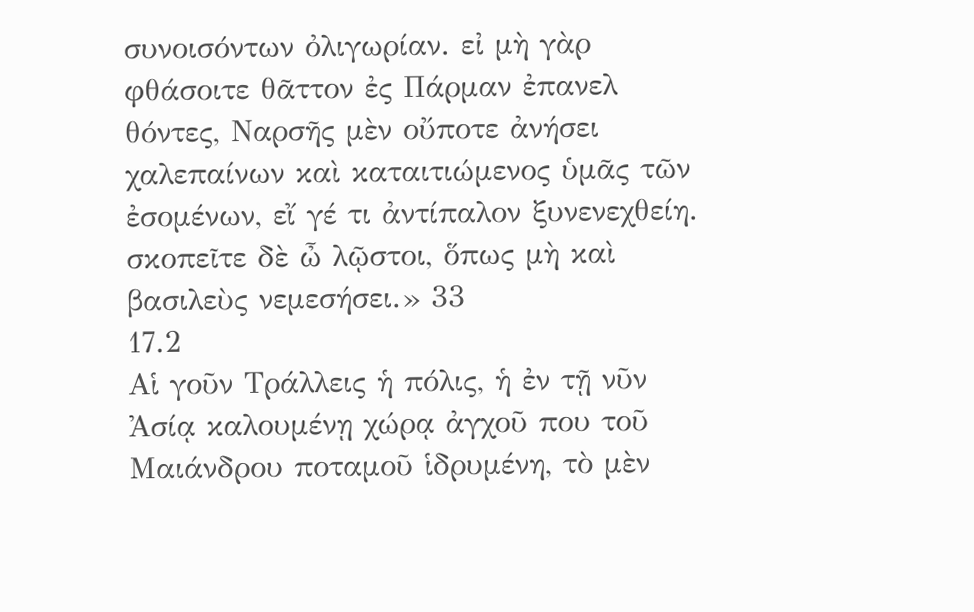συνοισόντων ὀλιγωρίαν. εἰ μὴ γὰρ φθάσοιτε θᾶττον ἐς Πάρμαν ἐπανελ θόντες, Ναρσῆς μὲν οὔποτε ἀνήσει χαλεπαίνων καὶ καταιτιώμενος ὑμᾶς τῶν ἐσομένων, εἴ γέ τι ἀντίπαλον ξυνενεχθείη. σκοπεῖτε δὲ ὦ λῷστοι, ὅπως μὴ καὶ βασιλεὺς νεμεσήσει.» 33
17.2
Αἱ γοῦν Τράλλεις ἡ πόλις, ἡ ἐν τῇ νῦν Ἀσίᾳ καλουμένῃ χώρᾳ ἀγχοῦ που τοῦ Μαιάνδρου ποταμοῦ ἱδρυμένη, τὸ μὲν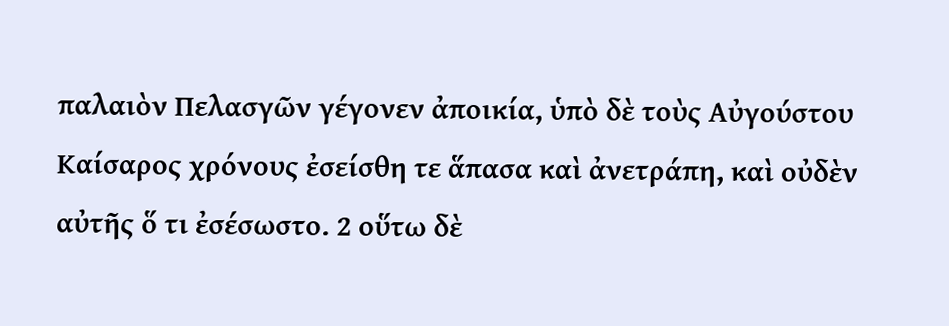παλαιὸν Πελασγῶν γέγονεν ἀποικία, ὑπὸ δὲ τοὺς Αὐγούστου Καίσαρος χρόνους ἐσείσθη τε ἅπασα καὶ ἀνετράπη, καὶ οὐδὲν αὐτῆς ὅ τι ἐσέσωστο. 2 οὕτω δὲ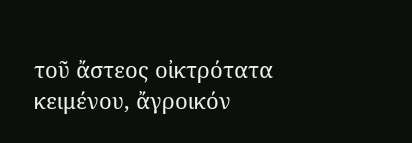τοῦ ἄστεος οἰκτρότατα κειμένου, ἄγροικόν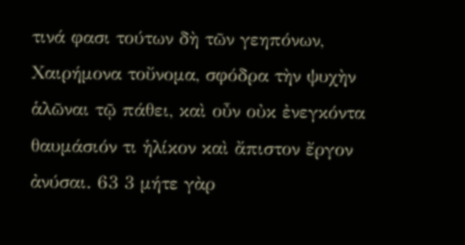τινά φασι τούτων δὴ τῶν γεηπόνων, Χαιρήμονα τοὔνομα, σφόδρα τὴν ψυχὴν ἁλῶναι τῷ πάθει, καὶ οὖν οὐκ ἐνεγκόντα θαυμάσιόν τι ἡλίκον καὶ ἄπιστον ἔργον ἀνύσαι. 63 3 μήτε γὰρ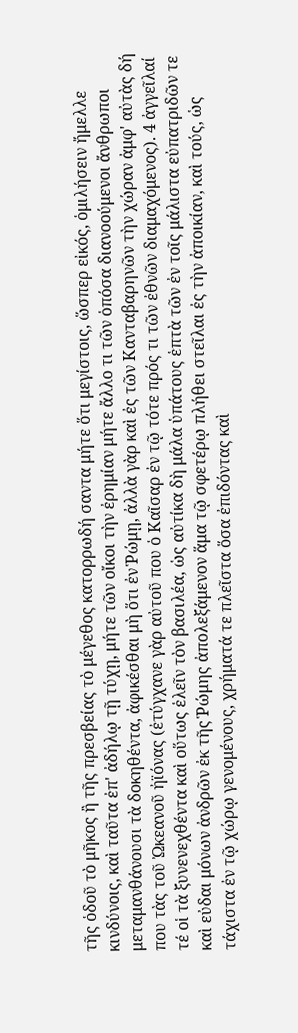τῆς ὁδοῦ τὸ μῆκος ἢ τῆς πρεσβείας τὸ μέγεθος κατορρωδή σαντα μήτε ὅτι μεγίστοις, ὥσπερ εἰκός, ὁμιλήσειν ἤμελλε κινδύνοις, καὶ ταῦτα ἐπ' ἀδήλῳ τῇ τύχῃ, μήτε τῶν οἴκοι τὴν ἐρημίαν μήτε ἄλλο τι τῶν ὁπόσα διανοούμενοι ἄνθρωποι μεταμανθάνουσι τὰ δοκηθέντα, ἀφικέσθαι μὴ ὅτι ἐν Ῥώμῃ, ἀλλὰ γὰρ καὶ ἐς τῶν Κανταβαρηνῶν τὴν χώραν ἀμφ' αὐτὰς δή που τὰς τοῦ Ὠκεανοῦ ἠϊόνας (ἐτύγχανε γὰρ αὐτοῦ που ὁ Καῖσαρ ἐν τῷ τότε πρός τι τῶν ἐθνῶν διαμαχόμενος). 4 ἀγγεῖλαί τέ οἱ τὰ ξυνενεχθέντα καὶ οὕτως ἑλεῖν τὸν βασιλέα, ὡς αὐτίκα δὴ μάλα ὑπάτους ἑπτὰ τῶν ἐν τοῖς μάλιστα εὐπατριδῶν τε καὶ εὐδαι μόνων ἀνδρῶν ἐκ τῆς Ῥώμης ἀπολεξάμενον ἅμα τῷ σφετέρῳ πλήθει στεῖλαι ἐς τὴν ἀποικίαν, καὶ τούς, ὡς τάχιστα ἐν τῷ χώρῳ γενομένους, χρήματά τε πλεῖστα ὅσα ἐπιδόντας καὶ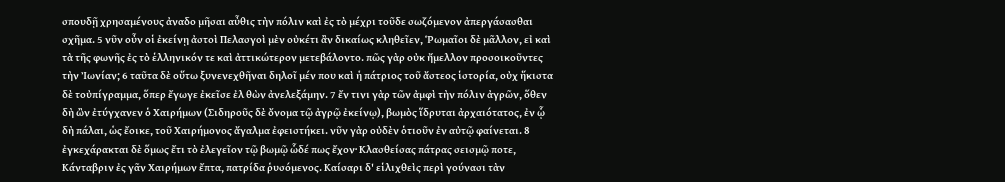σπουδῇ χρησαμένους ἀναδο μῆσαι αὖθις τὴν πόλιν καὶ ἐς τὸ μέχρι τοῦδε σωζόμενον ἀπεργάσασθαι σχῆμα. 5 νῦν οὖν οἱ ἐκείνῃ ἀστοὶ Πελασγοὶ μὲν οὐκέτι ἂν δικαίως κληθεῖεν, Ῥωμαῖοι δὲ μᾶλλον, εἰ καὶ τὰ τῆς φωνῆς ἐς τὸ ἑλληνικόν τε καὶ ἀττικώτερον μετεβάλοντο. πῶς γὰρ οὐκ ἤμελλον προσοικοῦντες τὴν Ἰωνίαν; 6 ταῦτα δὲ οὕτω ξυνενεχθῆναι δηλοῖ μέν που καὶ ἡ πάτριος τοῦ ἄστεος ἱστορία, οὐχ ἥκιστα δὲ τοὐπίγραμμα, ὅπερ ἔγωγε ἐκεῖσε ἐλ θὼν ἀνελεξάμην. 7 ἔν τινι γὰρ τῶν ἀμφὶ τὴν πόλιν ἀγρῶν, ὅθεν δὴ ὢν ἐτύγχανεν ὁ Χαιρήμων (Σιδηροῦς δὲ ὄνομα τῷ ἀγρῷ ἐκείνῳ), βωμὸς ἵδρυται ἀρχαιότατος, ἐν ᾧ δὴ πάλαι, ὡς ἔοικε, τοῦ Χαιρήμονος ἄγαλμα ἐφειστήκει. νῦν γὰρ οὐδὲν ὁτιοῦν ἐν αὐτῷ φαίνεται. 8 ἐγκεχάρακται δὲ ὅμως ἔτι τὸ ἐλεγεῖον τῷ βωμῷ ὧδέ πως ἔχον· Κλασθείσας πάτρας σεισμῷ ποτε, Κάνταβριν ἐς γᾶν Χαιρήμων ἔπτα, πατρίδα ῥυσόμενος. Καίσαρι δ' εἱλιχθεὶς περὶ γούνασι τὰν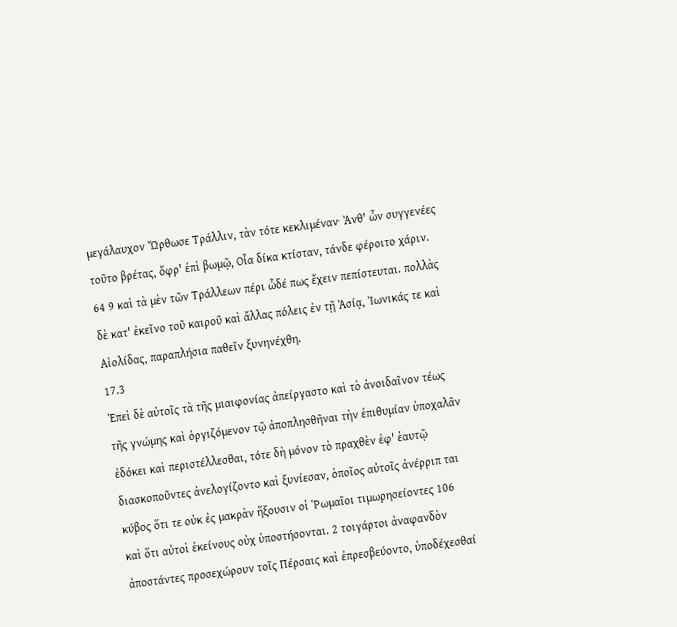μεγάλαυχον Ὤρθωσε Τράλλιν, τὰν τότε κεκλιμέναν· Ἀνθ' ὧν συγγενέες τοῦτο βρέτας, ὄφρ' ἐπὶ βωμῷ, Οἷα δίκα κτίσταν, τάνδε φέροιτο χάριν. 64 9 καὶ τὰ μὲν τῶν Τράλλεων πέρι ὧδέ πως ἔχειν πεπίστευται. πολλὰς δὲ κατ' ἐκεῖνο τοῦ καιροῦ καὶ ἄλλας πόλεις ἐν τῇ Ἀσίᾳ, Ἰωνικάς τε καὶ Αἰολίδας, παραπλήσια παθεῖν ξυνηνέχθη.
17.3
Ἐπεὶ δὲ αὐτοῖς τὰ τῆς μιαιφονίας ἀπείργαστο καὶ τὸ ἀνοιδαῖνον τέως τῆς γνώμης καὶ ὀργιζόμενον τῷ ἀποπλησθῆναι τὴν ἐπιθυμίαν ὑποχαλᾶν ἐδόκει καὶ περιστέλλεσθαι, τότε δὴ μόνον τὸ πραχθὲν ἐφ' ἑαυτῷ διασκοποῦντες ἀνελογίζοντο καὶ ξυνίεσαν, ὁποῖος αὐτοῖς ἀνέρριπ ται κύβος ὅτι τε οὐκ ἐς μακρὰν ἥξουσιν οἱ Ῥωμαῖοι τιμωρησείοντες 106 καὶ ὅτι αὐτοὶ ἐκείνους οὐχ ὑποστήσονται. 2 τοιγάρτοι ἀναφανδὸν ἀποστάντες προσεχώρουν τοῖς Πέρσαις καὶ ἐπρεσβεύοντο, ὑποδέχεσθαί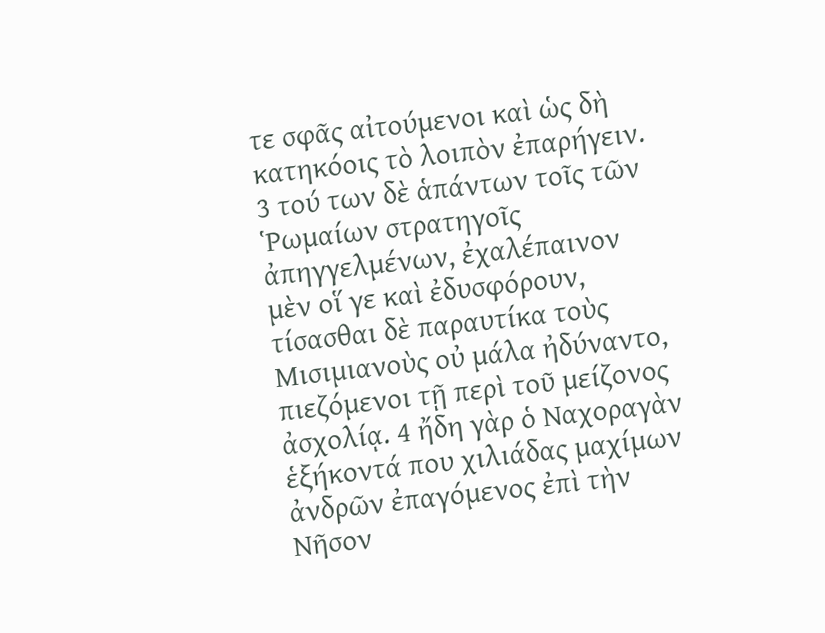τε σφᾶς αἰτούμενοι καὶ ὡς δὴ κατηκόοις τὸ λοιπὸν ἐπαρήγειν. 3 τού των δὲ ἁπάντων τοῖς τῶν Ῥωμαίων στρατηγοῖς ἀπηγγελμένων, ἐχαλέπαινον μὲν οἵ γε καὶ ἐδυσφόρουν, τίσασθαι δὲ παραυτίκα τοὺς Μισιμιανοὺς οὐ μάλα ἠδύναντο, πιεζόμενοι τῇ περὶ τοῦ μείζονος ἀσχολίᾳ. 4 ἤδη γὰρ ὁ Ναχοραγὰν ἑξήκοντά που χιλιάδας μαχίμων ἀνδρῶν ἐπαγόμενος ἐπὶ τὴν Νῆσον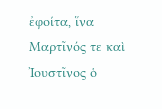ἐφοίτα, ἵνα Μαρτῖνός τε καὶ Ἰουστῖνος ὁ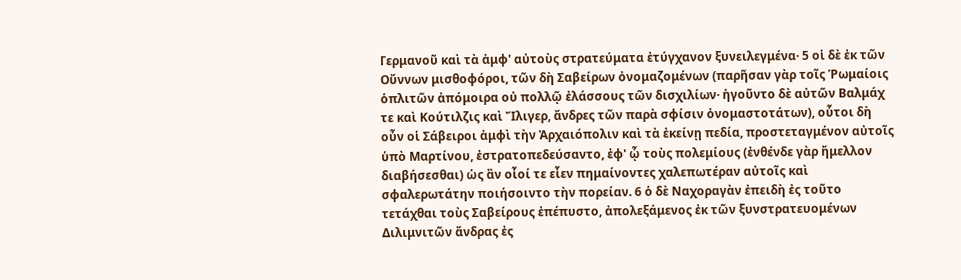Γερμανοῦ καὶ τὰ ἀμφ' αὐτοὺς στρατεύματα ἐτύγχανον ξυνειλεγμένα· 5 οἱ δὲ ἐκ τῶν Οὔννων μισθοφόροι, τῶν δὴ Σαβείρων ὀνομαζομένων (παρῆσαν γὰρ τοῖς Ῥωμαίοις ὁπλιτῶν ἀπόμοιρα οὐ πολλῷ ἐλάσσους τῶν δισχιλίων· ἡγοῦντο δὲ αὐτῶν Βαλμάχ τε καὶ Κούτιλζις καὶ Ἴλιγερ, ἄνδρες τῶν παρὰ σφίσιν ὀνομαστοτάτων), οὗτοι δὴ οὖν οἱ Σάβειροι ἀμφὶ τὴν Ἀρχαιόπολιν καὶ τὰ ἐκείνῃ πεδία, προστεταγμένον αὐτοῖς ὑπὸ Μαρτίνου, ἐστρατοπεδεύσαντο, ἐφ' ᾧ τοὺς πολεμίους (ἐνθένδε γὰρ ἤμελλον διαβήσεσθαι) ὡς ἂν οἷοί τε εἶεν πημαίνοντες χαλεπωτέραν αὐτοῖς καὶ σφαλερωτάτην ποιήσοιντο τὴν πορείαν. 6 ὁ δὲ Ναχοραγὰν ἐπειδὴ ἐς τοῦτο τετάχθαι τοὺς Σαβείρους ἐπέπυστο, ἀπολεξάμενος ἐκ τῶν ξυνστρατευομένων Διλιμνιτῶν ἄνδρας ἐς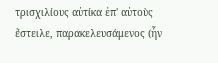τρισχιλίους αὐτίκα ἐπ' αὐτοὺς ἔστειλε, παρακελευσάμενος (ἦν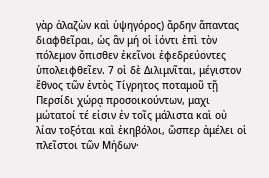γὰρ ἀλαζὼν καὶ ὑψηγόρος) ἄρδην ἅπαντας διαφθεῖραι, ὡς ἂν μή οἱ ἰόντι ἐπὶ τὸν πόλεμον ὄπισθεν ἐκεῖνοι ἐφεδρεύοντες ὑπολειφθεῖεν. 7 οἱ δὲ Διλιμνῖται, μέγιστον ἔθνος τῶν ἐντὸς Τίγρητος ποταμοῦ τῇ Περσίδι χώρᾳ προσοικούντων, μαχι μώτατοί τέ εἰσιν ἐν τοῖς μάλιστα καὶ οὐ λίαν τοξόται καὶ ἑκηβόλοι, ὥσπερ ἀμέλει οἱ πλεῖστοι τῶν Μήδων·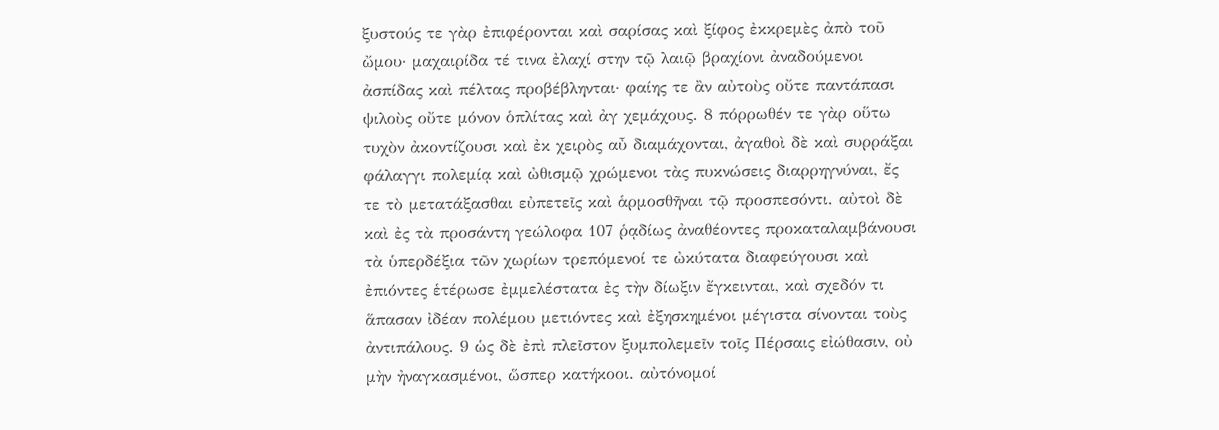ξυστούς τε γὰρ ἐπιφέρονται καὶ σαρίσας καὶ ξίφος ἐκκρεμὲς ἀπὸ τοῦ ὤμου· μαχαιρίδα τέ τινα ἐλαχί στην τῷ λαιῷ βραχίονι ἀναδούμενοι ἀσπίδας καὶ πέλτας προβέβληνται· φαίης τε ἂν αὐτοὺς οὔτε παντάπασι ψιλοὺς οὔτε μόνον ὁπλίτας καὶ ἀγ χεμάχους. 8 πόρρωθέν τε γὰρ οὕτω τυχὸν ἀκοντίζουσι καὶ ἐκ χειρὸς αὖ διαμάχονται, ἀγαθοὶ δὲ καὶ συρράξαι φάλαγγι πολεμίᾳ καὶ ὠθισμῷ χρώμενοι τὰς πυκνώσεις διαρρηγνύναι, ἔς τε τὸ μετατάξασθαι εὐπετεῖς καὶ ἁρμοσθῆναι τῷ προσπεσόντι. αὐτοὶ δὲ καὶ ἐς τὰ προσάντη γεώλοφα 107 ῥᾳδίως ἀναθέοντες προκαταλαμβάνουσι τὰ ὑπερδέξια τῶν χωρίων τρεπόμενοί τε ὠκύτατα διαφεύγουσι καὶ ἐπιόντες ἑτέρωσε ἐμμελέστατα ἐς τὴν δίωξιν ἔγκεινται, καὶ σχεδόν τι ἅπασαν ἰδέαν πολέμου μετιόντες καὶ ἐξησκημένοι μέγιστα σίνονται τοὺς ἀντιπάλους. 9 ὡς δὲ ἐπὶ πλεῖστον ξυμπολεμεῖν τοῖς Πέρσαις εἰώθασιν, οὐ μὴν ἠναγκασμένοι, ὥσπερ κατήκοοι. αὐτόνομοί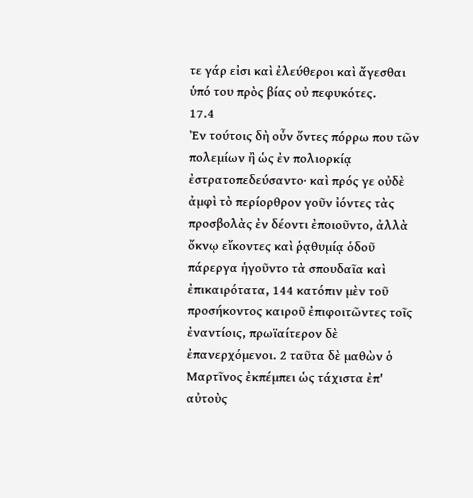τε γάρ εἰσι καὶ ἐλεύθεροι καὶ ἄγεσθαι ὑπό του πρὸς βίας οὐ πεφυκότες.
17.4
Ἐν τούτοις δὴ οὖν ὄντες πόρρω που τῶν πολεμίων ἢ ὡς ἐν πολιορκίᾳ ἐστρατοπεδεύσαντο· καὶ πρός γε οὐδὲ ἀμφὶ τὸ περίορθρον γοῦν ἰόντες τὰς προσβολὰς ἐν δέοντι ἐποιοῦντο, ἀλλὰ ὄκνῳ εἴκοντες καὶ ῥᾳθυμίᾳ ὁδοῦ πάρεργα ἡγοῦντο τὰ σπουδαῖα καὶ ἐπικαιρότατα, 144 κατόπιν μὲν τοῦ προσήκοντος καιροῦ ἐπιφοιτῶντες τοῖς ἐναντίοις, πρωϊαίτερον δὲ ἐπανερχόμενοι. 2 ταῦτα δὲ μαθὼν ὁ Μαρτῖνος ἐκπέμπει ὡς τάχιστα ἐπ' αὐτοὺς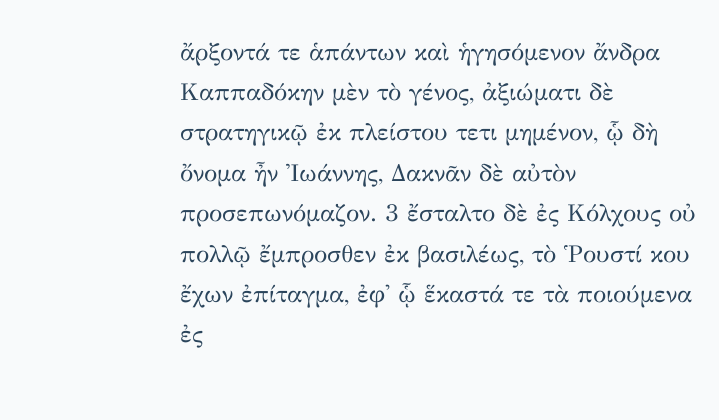ἄρξοντά τε ἁπάντων καὶ ἡγησόμενον ἄνδρα Καππαδόκην μὲν τὸ γένος, ἀξιώματι δὲ στρατηγικῷ ἐκ πλείστου τετι μημένον, ᾧ δὴ ὄνομα ἦν Ἰωάννης, Δακνᾶν δὲ αὐτὸν προσεπωνόμαζον. 3 ἔσταλτο δὲ ἐς Κόλχους οὐ πολλῷ ἔμπροσθεν ἐκ βασιλέως, τὸ Ῥουστί κου ἔχων ἐπίταγμα, ἐφ' ᾧ ἕκαστά τε τὰ ποιούμενα ἐς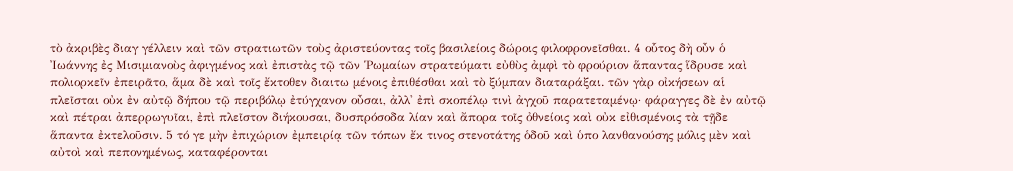τὸ ἀκριβὲς διαγ γέλλειν καὶ τῶν στρατιωτῶν τοὺς ἀριστεύοντας τοῖς βασιλείοις δώροις φιλοφρονεῖσθαι. 4 οὗτος δὴ οὖν ὁ Ἰωάννης ἐς Μισιμιανοὺς ἀφιγμένος καὶ ἐπιστὰς τῷ τῶν Ῥωμαίων στρατεύματι εὐθὺς ἀμφὶ τὸ φρούριον ἅπαντας ἵδρυσε καὶ πολιορκεῖν ἐπειρᾶτο, ἅμα δὲ καὶ τοῖς ἔκτοθεν διαιτω μένοις ἐπιθέσθαι καὶ τὸ ξύμπαν διαταράξαι. τῶν γὰρ οἰκήσεων αἱ πλεῖσται οὐκ ἐν αὐτῷ δήπου τῷ περιβόλῳ ἐτύγχανον οὖσαι, ἀλλ' ἐπὶ σκοπέλῳ τινὶ ἀγχοῦ παρατεταμένῳ· φάραγγες δὲ ἐν αὐτῷ καὶ πέτραι ἀπερρωγυῖαι, ἐπὶ πλεῖστον διήκουσαι, δυσπρόσοδα λίαν καὶ ἄπορα τοῖς ὀθνείοις καὶ οὐκ εἰθισμένοις τὰ τῇδε ἅπαντα ἐκτελοῦσιν. 5 τό γε μὴν ἐπιχώριον ἐμπειρίᾳ τῶν τόπων ἔκ τινος στενοτάτης ὁδοῦ καὶ ὑπο λανθανούσης μόλις μὲν καὶ αὐτοὶ καὶ πεπονημένως, καταφέρονται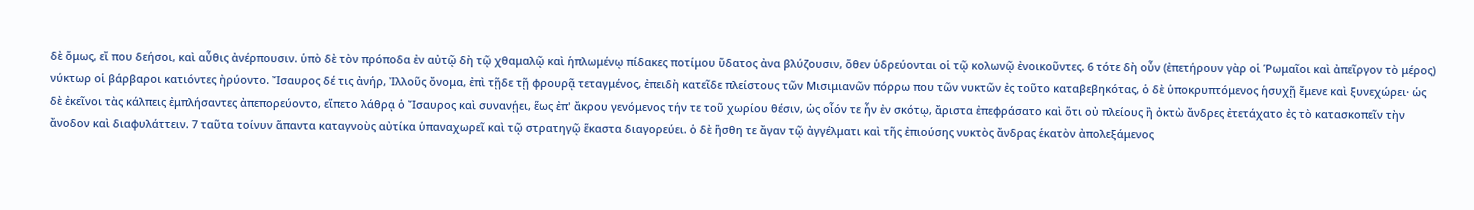δὲ ὅμως, εἴ που δεήσοι, καὶ αὖθις ἀνέρπουσιν. ὑπὸ δὲ τὸν πρόποδα ἐν αὐτῷ δὴ τῷ χθαμαλῷ καὶ ἡπλωμένῳ πίδακες ποτίμου ὕδατος ἀνα βλύζουσιν, ὅθεν ὑδρεύονται οἱ τῷ κολωνῷ ἐνοικοῦντες. 6 τότε δὴ οὖν (ἐπετήρουν γὰρ οἱ Ῥωμαῖοι καὶ ἀπεῖργον τὸ μέρος) νύκτωρ οἱ βάρβαροι κατιόντες ἠρύοντο. Ἴσαυρος δέ τις ἀνήρ, Ἰλλοῦς ὄνομα, ἐπὶ τῇδε τῇ φρουρᾷ τεταγμένος, ἐπειδὴ κατεῖδε πλείστους τῶν Μισιμιανῶν πόρρω που τῶν νυκτῶν ἐς τοῦτο καταβεβηκότας, ὁ δὲ ὑποκρυπτόμενος ἡσυχῇ ἔμενε καὶ ξυνεχώρει· ὡς δὲ ἐκεῖνοι τὰς κάλπεις ἐμπλήσαντες ἀπεπορεύοντο, εἵπετο λάθρᾳ ὁ Ἴσαυρος καὶ συνανῄει, ἕως ἐπ' ἄκρου γενόμενος τήν τε τοῦ χωρίου θέσιν, ὡς οἶόν τε ἦν ἐν σκότῳ, ἄριστα ἐπεφράσατο καὶ ὅτι οὐ πλείους ἢ ὀκτὼ ἄνδρες ἐτετάχατο ἐς τὸ κατασκοπεῖν τὴν ἄνοδον καὶ διαφυλάττειν. 7 ταῦτα τοίνυν ἅπαντα καταγνοὺς αὐτίκα ὑπαναχωρεῖ καὶ τῷ στρατηγῷ ἕκαστα διαγορεύει. ὁ δὲ ἥσθη τε ἄγαν τῷ ἀγγέλματι καὶ τῆς ἐπιούσης νυκτὸς ἄνδρας ἑκατὸν ἀπολεξάμενος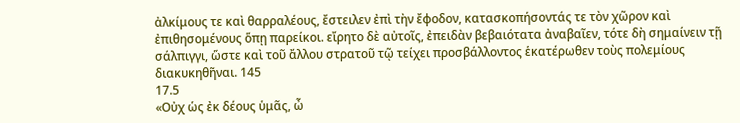ἀλκίμους τε καὶ θαρραλέους, ἔστειλεν ἐπὶ τὴν ἔφοδον, κατασκοπήσοντάς τε τὸν χῶρον καὶ ἐπιθησομένους ὅπῃ παρείκοι. εἴρητο δὲ αὐτοῖς, ἐπειδὰν βεβαιότατα ἀναβαῖεν, τότε δὴ σημαίνειν τῇ σάλπιγγι, ὥστε καὶ τοῦ ἄλλου στρατοῦ τῷ τείχει προσβάλλοντος ἑκατέρωθεν τοὺς πολεμίους διακυκηθῆναι. 145
17.5
«Οὐχ ὡς ἐκ δέους ὑμᾶς, ὦ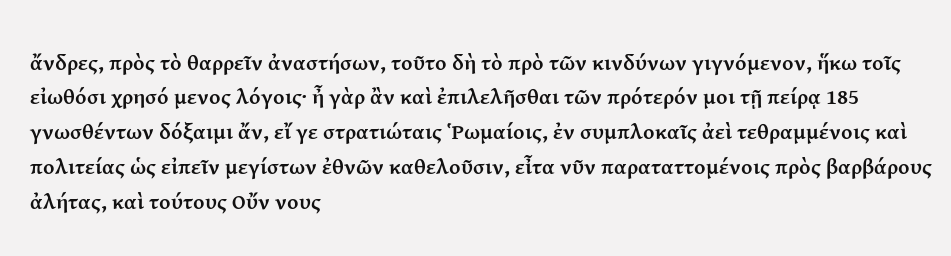ἄνδρες, πρὸς τὸ θαρρεῖν ἀναστήσων, τοῦτο δὴ τὸ πρὸ τῶν κινδύνων γιγνόμενον, ἥκω τοῖς εἰωθόσι χρησό μενος λόγοις· ἦ γὰρ ἂν καὶ ἐπιλελῆσθαι τῶν πρότερόν μοι τῇ πείρᾳ 185 γνωσθέντων δόξαιμι ἄν, εἴ γε στρατιώταις Ῥωμαίοις, ἐν συμπλοκαῖς ἀεὶ τεθραμμένοις καὶ πολιτείας ὡς εἰπεῖν μεγίστων ἐθνῶν καθελοῦσιν, εἶτα νῦν παραταττομένοις πρὸς βαρβάρους ἀλήτας, καὶ τούτους Οὔν νους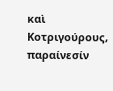καὶ Κοτριγούρους, παραίνεσίν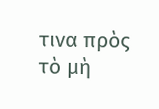τινα πρὸς τὸ μὴ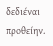δεδιέναι προθείην.